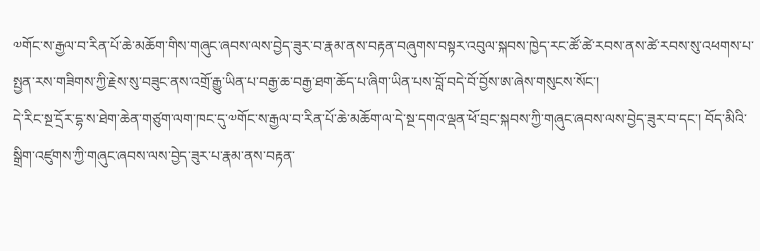༧གོང་ས་རྒྱལ་བ་རིན་པོ་ཆེ་མཆོག་གིས་གཞུང་ཞབས་ལས་བྱེད་ཟུར་བ་རྣམ་ནས་བརྟན་བཞུགས་བསྟར་འབུལ་སྐབས་ཁྱེད་རང་ཚོ་ཚེ་རབས་ནས་ཚེ་རབས་སུ་འཕགས་པ་སྤྱན་རས་གཟིགས་ཀྱི་རྗེས་སུ་བཟུང་ནས་འགྲོ་རྒྱུ་ཡིན་པ་བརྒྱ་ཆ་བརྒྱ་ཐག་ཆོད་པ་ཞིག་ཡིན་པས་བློ་བདེ་བོ་བྱོས་ཨ་ཞེས་གསུངས་སོང་།
དེ་རིང་སྔ་དྲོར་དྷ་ས་ཐེག་ཆེན་གཙུག་ལག་ཁང་དུ་༧གོང་ས་རྒྱལ་བ་རིན་པོ་ཆེ་མཆོག་ལ་དེ་སྔ་དགའ་ལྡན་ཕོ་བྲང་སྐབས་ཀྱི་གཞུང་ཞབས་ལས་བྱེད་ཟུར་བ་དང་། བོད་མིའི་སྒྲིག་འཛུགས་ཀྱི་གཞུང་ཞབས་ལས་བྱེད་ཟུར་པ་རྣམ་ནས་བརྟན་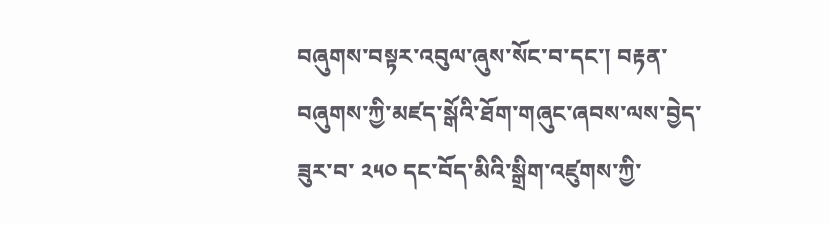བཞུགས་བསྟར་འབུལ་ཞུས་སོང་བ་དང་། བརྟན་བཞུགས་ཀྱི་མཛད་སྒོའི་ཐོག་གཞུང་ཞབས་ལས་བྱེད་ཟུར་བ་ ༢༥༠ དང་བོད་མིའི་སྒྲིག་འཛུགས་ཀྱི་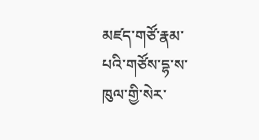མཛད་གཙོ་རྣམ་པའི་གཙོས་དྷ་ས་ཁུལ་གྱི་སེར་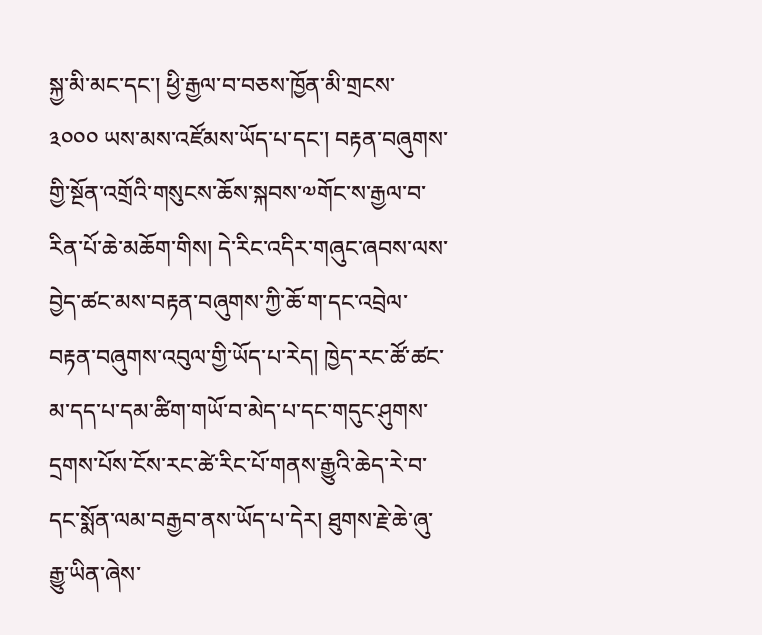སྐྱ་མི་མང་དང་། ཕྱི་རྒྱལ་བ་བཅས་ཁྱོན་མི་གྲངས་ ༣༠༠༠ ཡས་མས་འཛོམས་ཡོད་པ་དང་། བརྟན་བཞུགས་གྱི་སྔོན་འགྲོའི་གསུངས་ཆོས་སྐབས་༧གོང་ས་རྒྱལ་བ་རིན་པོ་ཆེ་མཆོག་གིས། དེ་རིང་འདིར་གཞུང་ཞབས་ལས་བྱེད་ཚང་མས་བརྟན་བཞུགས་ཀྱི་ཆོ་ག་དང་འབྲེལ་བརྟན་བཞུགས་འབུལ་གྱི་ཡོད་པ་རེད། ཁྱེད་རང་ཚོ་ཚང་མ་དད་པ་དམ་ཚིག་གཡོ་བ་མེད་པ་དང་གདུང་ཤུགས་དྲགས་པོས་ངོས་རང་ཚེ་རིང་པོ་གནས་རྒྱུའི་ཆེད་རེ་བ་དང་སྨོན་ལམ་བརྒྱབ་ནས་ཡོད་པ་དེར། ཐུགས་རྗེ་ཆེ་ཞུ་རྒྱུ་ཡིན་ཞེས་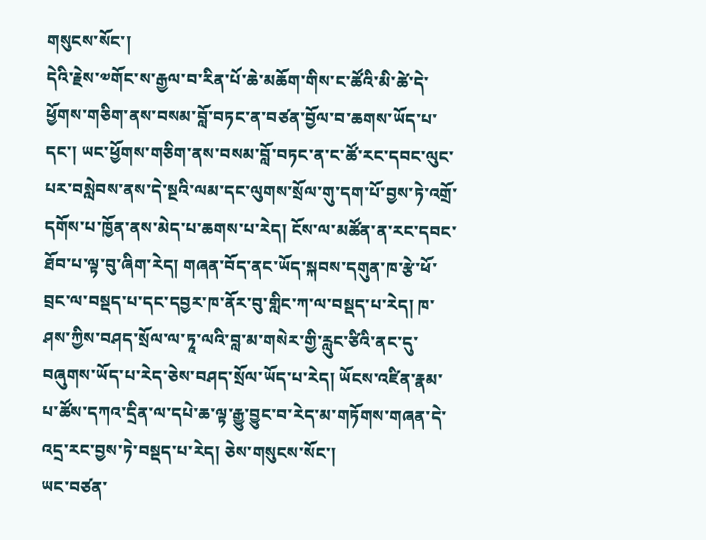གསུངས་སོང་།
དེའི་རྗེས་༧གོང་ས་རྒྱལ་བ་རིན་པོ་ཆེ་མཆོག་གིས་ང་ཚོའི་མི་ཚེ་དེ་ཕྱོགས་གཅིག་ནས་བསམ་བློ་བཏང་ན་བཙན་བྱོལ་བ་ཆགས་ཡོད་པ་དང་། ཡང་ཕྱོགས་གཅིག་ནས་བསམ་བློ་བཏང་ན་ང་ཚོ་རང་དབང་ལུང་པར་བསླེབས་ནས་དེ་སྔའི་ལམ་དང་ལུགས་སྲོལ་གུ་དག་པོ་བྱས་ཏེ་འགྲོ་དགོས་པ་ཁྱོན་ནས་མེད་པ་ཆགས་པ་རེད། ངོས་ལ་མཚོན་ན་རང་དབང་ཐོབ་པ་ལྟ་བུ་ཞིག་རེད། གཞན་བོད་ནང་ཡོད་སྐབས་དགུན་ཁ་རྩེ་ཕོ་བྲང་ལ་བསྡད་པ་དང་དབྱར་ཁ་ནོར་བུ་གླིང་ཀ་ལ་བསྡད་པ་རེད། ཁ་ཤས་ཀྱིས་བཤད་སྲོལ་ལ་ཏཱ་ལའི་བླ་མ་གསེར་གྱི་རླུང་ཙིའི་ནང་དུ་བཞུགས་ཡོད་པ་རེད་ཅེས་བཤད་སྲོལ་ཡོད་པ་རེད། ཡོངས་འཛིན་རྣམ་པ་ཚོས་དཀའ་དྲིན་ལ་དཔེ་ཆ་ལྟ་རྒྱུ་བྱུང་བ་རེད་མ་གཏོགས་གཞན་དེ་འདྲ་རང་བྱས་ཏེ་བསྡད་པ་རེད། ཅེས་གསུངས་སོང་།
ཡང་བཙན་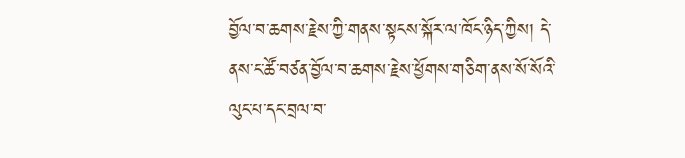བྱོལ་བ་ཆགས་རྗེས་ཀྱི་གནས་སྟངས་སྐོར་ལ་ཁོང་ཉིད་ཀྱིས། དེ་ནས་ང་ཚོ་བཙན་བྱོལ་བ་ཆགས་རྗེས་ཕྱོགས་གཅིག་ནས་སོ་སོའི་ལུང་པ་དང་བྲལ་བ་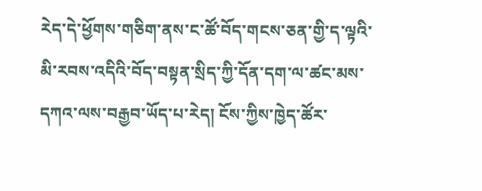རེད་དེ་ཕྱོགས་གཅིག་ནས་ང་ཚོ་བོད་གངས་ཅན་གྱི་ད་ལྟའི་མི་རབས་འདིའི་བོད་བསྟན་སྲིད་ཀྱི་དོན་དག་ལ་ཚང་མས་དཀའ་ལས་བརྒྱབ་ཡོད་པ་རེད། ངོས་ཀྱིས་ཁྱེད་ཚོར་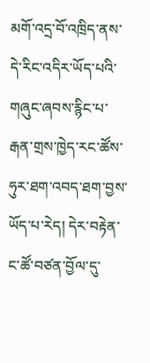མགོ་འདྲ་བོ་འཁྲིད་ནས་དེ་རིང་འདིར་ཡོད་པའི་གཞུང་ཞབས་རྙིང་པ་རྒན་གྲས་ཁྱེད་རང་ཚོས་ཧུར་ཐག་འབད་ཐག་བྱས་ཡོད་པ་རེད། དེར་བརྟེན་ང་ཚོ་བཙན་བྱོལ་དུ་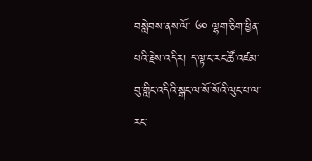བསླེབས་ནས་ལོ་ ༦༠ ལྷག་ཅིག་ཕྱིན་པའི་རྗེས་འདིར། ད་ལྟ་ང་རང་ཚོ་འཛམ་བུ་གླིང་འདིའི་སྒང་ལ་སོ་སོའི་ལུང་པ་ལ་རང་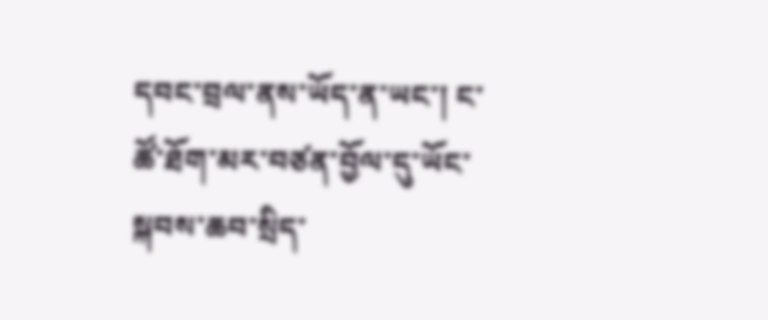དབང་བྲལ་ནས་ཡོད་ན་ཡང་། ང་ཚོ་ཐོག་མར་བཙན་བྱོལ་དུ་ཡོང་སྐབས་ཆབ་སྲིད་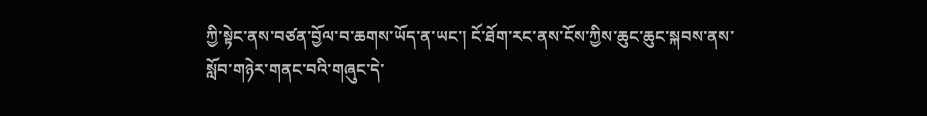ཀྱི་སྟེང་ནས་བཙན་བྱོལ་བ་ཆགས་ཡོད་ན་ཡང་། ངོ་ཐོག་རང་ནས་ངོས་ཀྱིས་ཆུང་ཆུང་སྐབས་ནས་སློབ་གཉེར་གནང་བའི་གཞུང་དེ་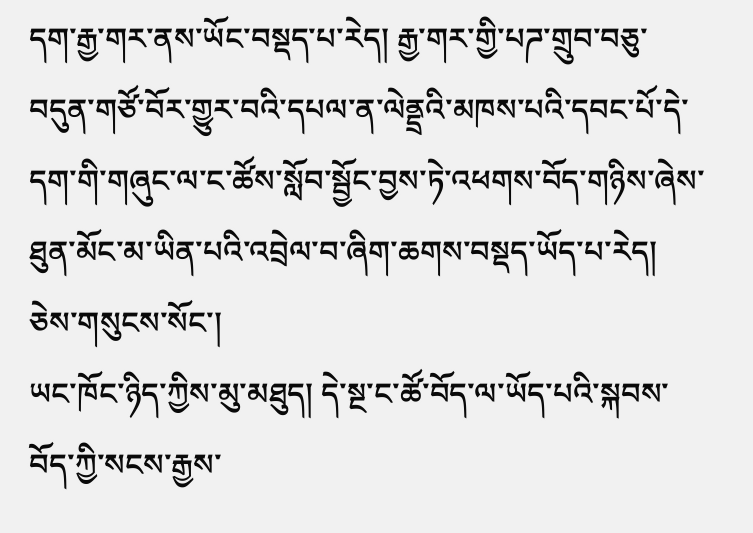དག་རྒྱ་གར་ནས་ཡོང་བསྡད་པ་རེད། རྒྱ་གར་གྱི་པཌ་གྲུབ་བཅུ་བདུན་གཙོ་བོར་གྱུར་བའི་དཔལ་ན་ལེནྡྲའི་མཁས་པའི་དབང་པོ་དེ་དག་གི་གཞུང་ལ་ང་ཚོས་སློབ་སྦྱོང་བྱས་ཏེ་འཕགས་བོད་གཉིས་ཞེས་ཐུན་མོང་མ་ཡིན་པའི་འབྲེལ་བ་ཞིག་ཆགས་བསྡད་ཡོད་པ་རེད། ཅེས་གསུངས་སོང་།
ཡང་ཁོང་ཉིད་ཀྱིས་མུ་མཐུད། དེ་སྔ་ང་ཚོ་བོད་ལ་ཡོད་པའི་སྐབས་བོད་ཀྱི་སངས་རྒྱས་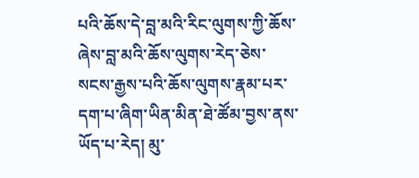པའི་ཆོས་དེ་བླ་མའི་རིང་ལུགས་ཀྱི་ཆོས་ཞེས་བླ་མའི་ཆོས་ལུགས་རེད་ཅེས་སངས་རྒྱས་པའི་ཆོས་ལུགས་རྣམ་པར་དག་པ་ཞིག་ཡིན་མིན་ཐེ་ཚོམ་བྱས་ནས་ཡོད་པ་རེད། མུ་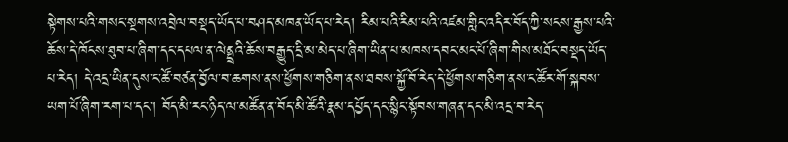སྟེགས་པའི་གསང་སྔགས་འབྲེལ་བསྡད་ཡོད་པ་བཤད་མཁན་ཡོད་པ་རེད། རིམ་པའི་རིམ་པའི་འཛམ་གླིང་འདིར་བོད་ཀྱི་སངས་རྒྱས་པའི་ཆོས་དེ་ཁོངས་ཐུབ་པ་ཞིག་དང་དཔལ་ན་ལེནྡྲའི་ཆོས་བརྒྱུད་དྲི་མ་མེད་པ་ཞིག་ཡིན་པ་མཁས་དབང་མང་པོ་ཞིག་གིས་མཐོང་བསྡད་ཡོད་པ་རེད། དེ་འདྲ་ཡིན་དུས་ང་ཚོ་བཙན་བྱོལ་བ་ཆགས་ནས་ཕྱོགས་གཅིག་ནས་ཐབས་སྐྱོ་བོ་རེད་དེ་ཕྱོགས་གཅིག་ནས་ང་ཚོར་གོ་སྐབས་ཡག་པོ་ཞིག་རག་པ་དང་། བོད་མི་རང་ཉིད་ལ་མཚོན་ན་བོད་མི་ཚོའི་རྣམ་དཔྱོད་དང་སྙིང་སྟོབས་གཞན་དང་མི་འདྲ་བ་རེད་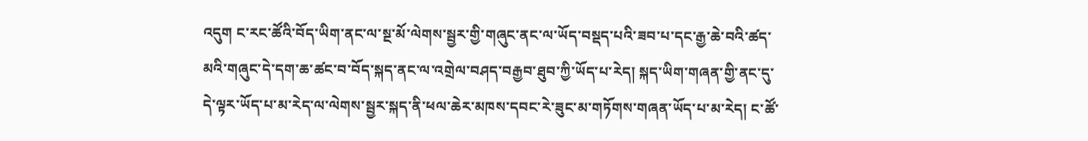འདུག ང་རང་ཚོའི་བོད་ཡིག་ནང་ལ་སྔ་མོ་ལེགས་སྦྱར་གྱི་གཞུང་ནང་ལ་ཡོད་བསྡད་པའི་ཟབ་པ་དང་རྒྱ་ཆེ་བའི་ཚད་མའི་གཞུང་དེ་དག་ཆ་ཚང་བ་བོད་སྐད་ནང་ལ་འགྲེལ་བཤད་བརྒྱབ་ཐུབ་ཀྱི་ཡོད་པ་རེད། སྐད་ཡིག་གཞན་གྱི་ནང་དུ་དེ་ལྟར་ཡོད་པ་མ་རེད་ལ་ལེགས་སྦྱར་སྐད་ནི་ཕལ་ཆེར་མཁས་དབང་རེ་ཟུང་མ་གཏོགས་གཞན་ཡོད་པ་མ་རེད། ང་ཚོ་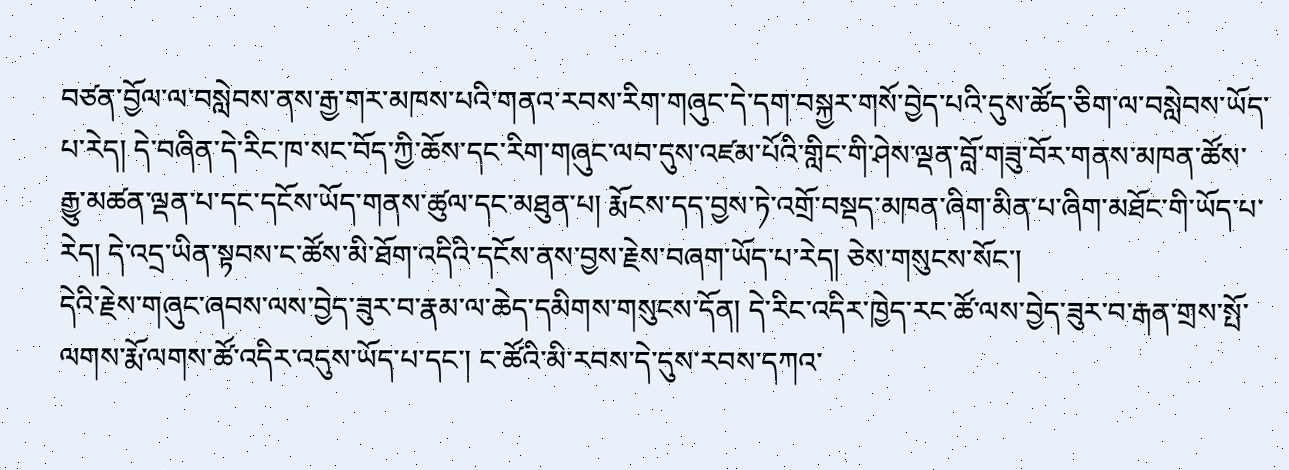བཙན་བྱོལ་ལ་བསླེབས་ནས་རྒྱ་གར་མཁས་པའི་གནའ་རབས་རིག་གཞུང་དེ་དག་བསྐྱར་གསོ་བྱེད་པའི་དུས་ཚོད་ཅིག་ལ་བསླེབས་ཡོད་པ་རེད། དེ་བཞིན་དེ་རིང་ཁ་སང་བོད་ཀྱི་ཆོས་དང་རིག་གཞུང་ལབ་དུས་འཛམ་པོའི་གླིང་གི་ཤེས་ལྡན་བློ་གཟུ་བོར་གནས་མཁན་ཚོས་རྒྱུ་མཚན་ལྡན་པ་དང་དངོས་ཡོད་གནས་ཚུལ་དང་མཐུན་པ། རྨོངས་དད་བྱས་ཏེ་འགྲོ་བསྡད་མཁན་ཞིག་མིན་པ་ཞིག་མཐོང་གི་ཡོད་པ་རེད། དེ་འདྲ་ཡིན་སྟབས་ང་ཚོས་མི་ཐོག་འདིའི་དངོས་ནས་བྱས་རྗེས་བཞག་ཡོད་པ་རེད། ཅེས་གསུངས་སོང་།
དེའི་རྗེས་གཞུང་ཞབས་ལས་བྱེད་ཟུར་བ་རྣམ་ལ་ཆེད་དམིགས་གསུངས་དོན། དེ་རིང་འདིར་ཁྱེད་རང་ཚོ་ལས་བྱེད་ཟུར་བ་རྒན་གྲས་སྤོ་ལགས་རྨོ་ལགས་ཚོ་འདིར་འདུས་ཡོད་པ་དང་། ང་ཚོའི་མི་རབས་དེ་དུས་རབས་དཀའ་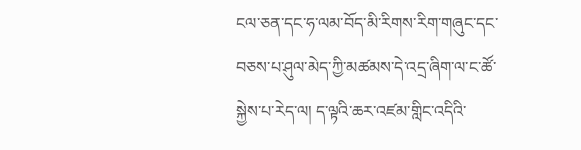ངལ་ཅན་དང་ཧ་ལམ་བོད་མི་རིགས་རིག་གཞུང་དང་བཅས་པ་ཤུལ་མེད་ཀྱི་མཚམས་དེ་འདྲ་ཞིག་ལ་ང་ཚོ་སྐྱེས་པ་རེད་ལ། ད་ལྟའི་ཆར་འཛམ་གླིང་འདིའི་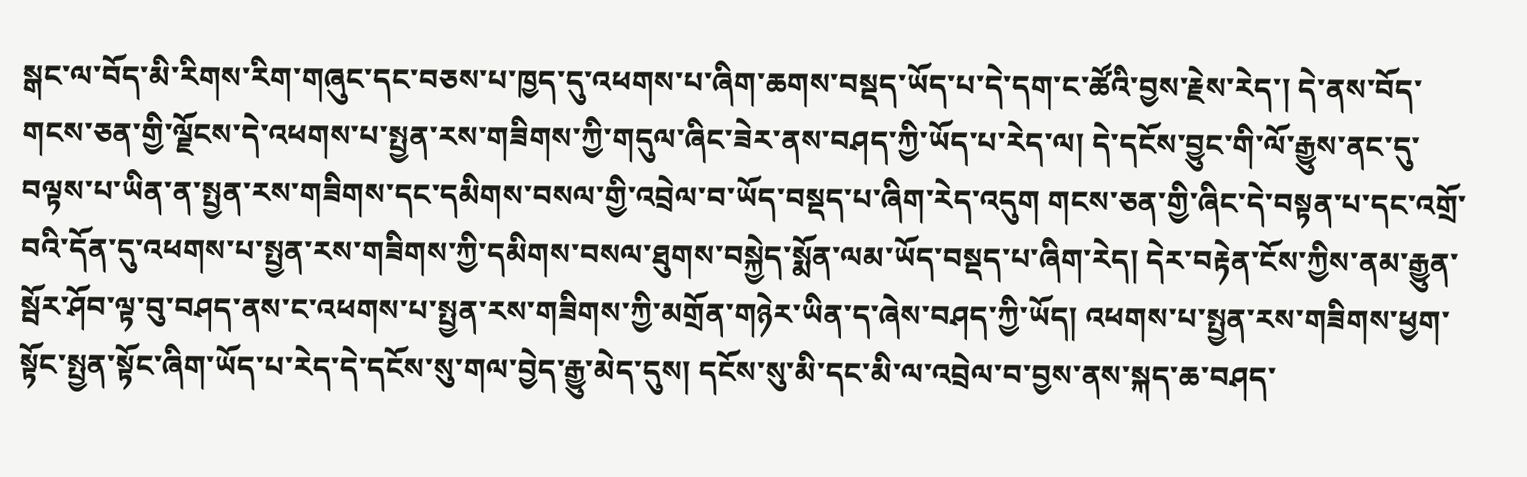སྒང་ལ་བོད་མི་རིགས་རིག་གཞུང་དང་བཅས་པ་ཁྱད་དུ་འཕགས་པ་ཞིག་ཆགས་བསྡད་ཡོད་པ་དེ་དག་ང་ཚོའི་བྱས་རྗེས་རེད་། དེ་ནས་བོད་གངས་ཅན་གྱི་ལྗོངས་དེ་འཕགས་པ་སྤྱན་རས་གཟིགས་ཀྱི་གདུལ་ཞིང་ཟེར་ནས་བཤད་ཀྱི་ཡོད་པ་རེད་ལ། དེ་དངོས་བྱུང་གི་ལོ་རྒྱུས་ནང་དུ་བལྟས་པ་ཡིན་ན་སྤྱན་རས་གཟིགས་དང་དམིགས་བསལ་གྱི་འབྲེལ་བ་ཡོད་བསྡད་པ་ཞིག་རེད་འདུག གངས་ཅན་གྱི་ཞིང་དེ་བསྟན་པ་དང་འགྲོ་བའི་དོན་དུ་འཕགས་པ་སྤྱན་རས་གཟིགས་ཀྱི་དམིགས་བསལ་ཐུགས་བསྐྱེད་སྨོན་ལམ་ཡོད་བསྡད་པ་ཞིག་རེད། དེར་བརྟེན་ངོས་ཀྱིས་ནམ་རྒྱུན་སྦོར་ཤོབ་ལྟ་བུ་བཤད་ནས་ང་འཕགས་པ་སྤྱན་རས་གཟིགས་ཀྱི་མགྲོན་གཉེར་ཡིན་ད་ཞེས་བཤད་ཀྱི་ཡོད། འཕགས་པ་སྤྱན་རས་གཟིགས་ཕྱག་སྟོང་སྤྱན་སྟོང་ཞིག་ཡོད་པ་རེད་དེ་དངོས་སུ་གལ་བྱེད་རྒྱུ་མེད་དུས། དངོས་སུ་མི་དང་མི་ལ་འབྲེལ་བ་བྱས་ནས་སྐད་ཆ་བཤད་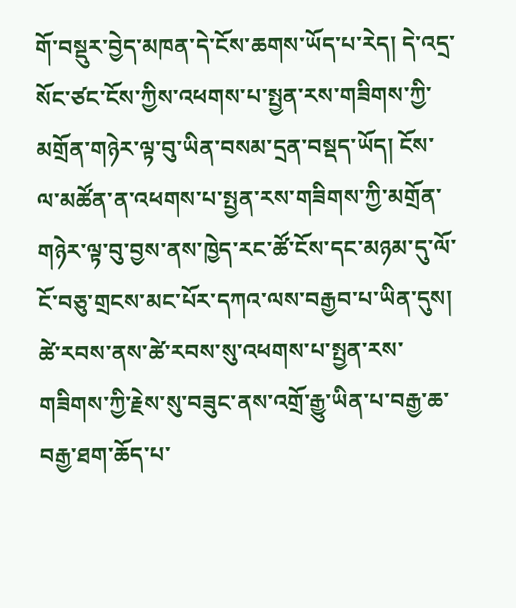གོ་བསྡུར་བྱེད་མཁན་དེ་ངོས་ཆགས་ཡོད་པ་རེད། དེ་འདྲ་སོང་ཙང་ངོས་ཀྱིས་འཕགས་པ་སྤྱན་རས་གཟིགས་ཀྱི་མགྲོན་གཉེར་ལྟ་བུ་ཡིན་བསམ་དྲན་བསྡད་ཡོད། ངོས་ལ་མཚོན་ན་འཕགས་པ་སྤྱན་རས་གཟིགས་ཀྱི་མགྲོན་གཉེར་ལྟ་བུ་བྱས་ནས་ཁྱེད་རང་ཚོ་ངོས་དང་མཉམ་དུ་ལོ་ངོ་བཅུ་གྲངས་མང་པོར་དཀའ་ལས་བརྒྱབ་པ་ཡིན་དུས། ཚེ་རབས་ནས་ཚེ་རབས་སུ་འཕགས་པ་སྤྱན་རས་གཟིགས་ཀྱི་རྗེས་སུ་བཟུང་ནས་འགྲོ་རྒྱུ་ཡིན་པ་བརྒྱ་ཆ་བརྒྱ་ཐག་ཆོད་པ་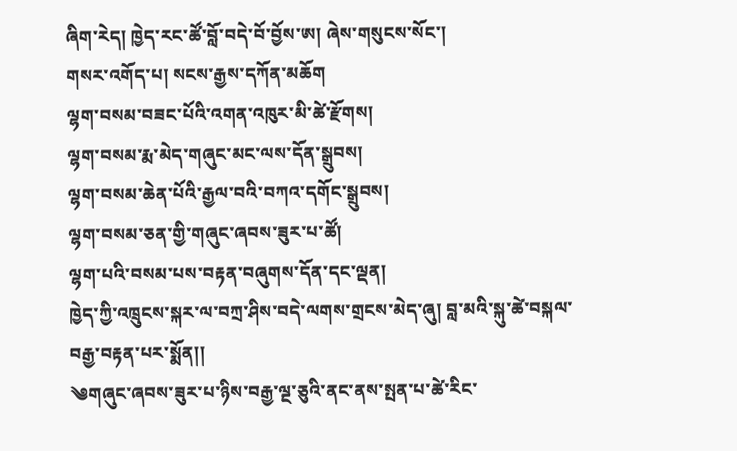ཞིག་རེད། ཁྱེད་རང་ཚོ་བློ་བདེ་བོ་བྱོས་ཨ། ཞེས་གསུངས་སོང་།
གསར་འགོད་པ། སངས་རྒྱས་དཀོན་མཆོག
ལྷག་བསམ་བཟང་པོའི་འགན་འཁུར་མི་ཚེ་རྫོགས།
ལྷག་བསམ་རྨ་མེད་གཞུང་མང་ལས་དོན་སྒྲུབས།
ལྷག་བསམ་ཆེན་པོའི་རྒྱལ་བའི་བཀའ་དགོང་སྒྲུབས།
ལྷག་བསམ་ཅན་གྱི་གཞུང་ཞབས་ཟུར་པ་ཚོ།
ལྷག་པའི་བསམ་པས་བརྟན་བཞུགས་དོན་དང་ལྡན།
ཁྱེད་ཀྱི་འཁྲུངས་སྐར་ལ་བཀྲ་ཤིས་བདེ་ལགས་གྲངས་མེད་ཞུ། བླ་མའི་སྐུ་ཚེ་བསྐལ་བརྒྱ་བརྟན་པར་སྨོན།།
༄གཞུང་ཞབས་ཟུར་པ་ཉིས་བརྒྱ་ལྔ་ཅུའི་ནང་ནས་སྤན་པ་ཚེ་རིང་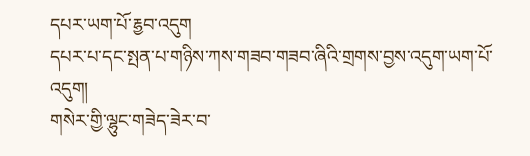དཔར་ཡག་པོ་རྷྱབ་འདུག
དཔར་པ་དང་སྤན་པ་གཉིས་ཀས་གཟབ་གཟབ་ཞིའི་གྲགས་བྱས་འདུག་ཡག་པོ་འདུག།
གསེར་གྱི་ལྷུང་གཟེད་ཟེར་བ་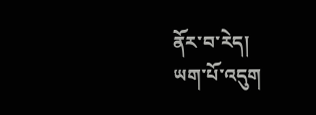ནོར་བ་རེད།
ཡག་པོ་འདུག